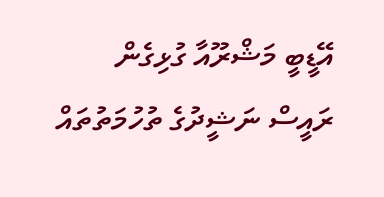އޭޑީބީ މަޝްރޫއާ ގުޅިގެން ރައީސް ނަޝީދުގެ ތުހުމަތުތައް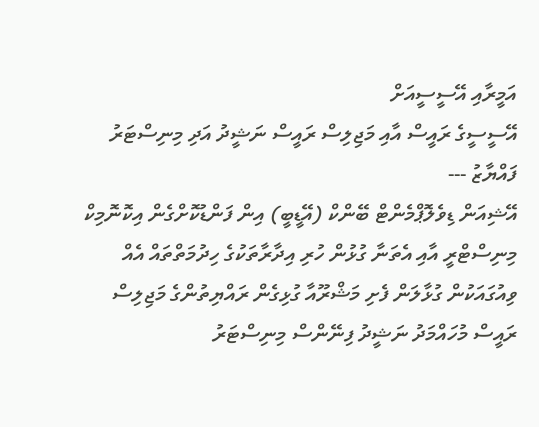އަމީރާއި އޭސީސީއަށް
އޭސީސީގެ ރައީސް އާއި މަޖިލިސް ރައީސް ނަޝީދު އަދި މިނިސްޓަރު ފައްޔާޒު ---
އޭޝިއަން ޑިވެލޮޕްމެންޓް ބޭންކް (އޭޑީބީ) އިން ފަންޑުކޮށްގެން އިކޮނޮމިކް މިނިސްޓްރީ އާއި އެތަނާ ގުޅުން ހުރި އިދާރާތަކުގެ ހިދުމަތްތައް އެއް ވިއުގައަކުން ގުޅާލަން ފެށި މަޝްރޫއާ ގުޅިގެން ރައްޔިތުންގެ މަޖިލިސް ރައީސް މުހައްމަދު ނަޝީދު ފިނޭންސް މިނިސްޓަރު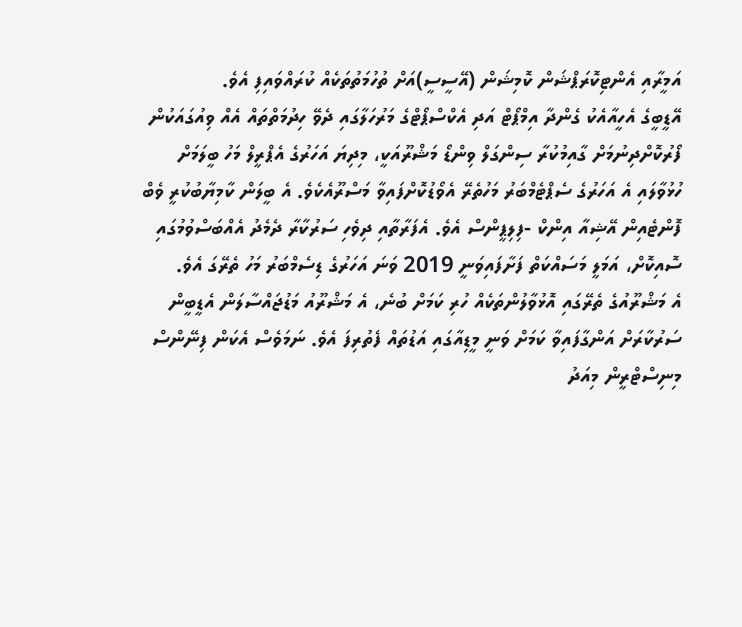އަމީރާއި އެންޓިކޮރަޕްޝަން ކޮމިޝަން (އޭސީސީ)އަށް ތުހުމަތުތަކެއް ކުރައްވައިފި އެވެ.
އޭޑީބީގެ އެހީއާއެކު ގެންދާ އިމްޕޯޓް އަދި އެކްސްޕޯޓްގެ މަރުހަލާގައި ދެވޭ ހިދުމަތްތައް އެއް ވިއުގައަކުން ފޯރުކޮށްދިނުމަށް ގާއިމުކުރާ ސިންގަލް ވިންޑޯ މަޝްރޫއަކީ، މިދިޔަ އަހަރުގެ އެޕްރީލް މަހު ބީލަމަށް ހުޅުވާލައި އެ އަހަރުގެ ސެޕްޓެމްބަރު މަހުތެރޭ އެވޯޑުކޮށްފައިވާ މަސްރޫއެކެވެ. އެ ބީލަން ކާމިޔާބުކުރީ ވެބް ފޮންޓެއިން އޭޝިއާ އިންކް -ފިލިޕީންސް އެވެ. އެފަރާތާއި ދިވެހި ސަރުކާރާ ދެމެދު އެއްބަސްވުމުގައި ސޮއިކޮށް، އަމަލީ މަސައްކަތް ފަށާފައިވަނީ 2019 ވަނަ އަހަރުގެ ޑިސެމްބަރު މަހު ތެރޭގަ އެވެ.
އެ މަޝްރޫއުގެ ތެރޭގައި އޮޅުވާލުންތަކެއް ހުރި ކަމަށް ބުނެ، އެ މަޝްރޫއު މަޑުޖައްސާލަން އެޑީބީން ސަރުކާރަށް އަންގާފައިވާ ކަމަށް ވަނީ މީޑިއާގައި އަޑުތައް ފެތުރިފަ އެވެ. ނަމަވެސް އެކަން ފިނޭންސް މިނިސްޓްރީން މިއަދު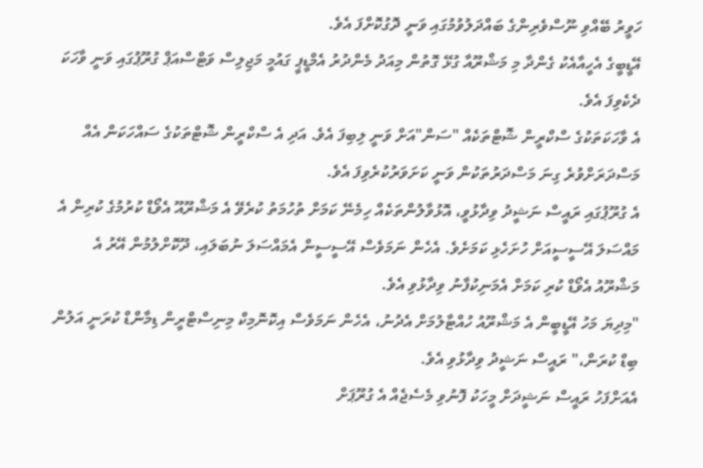ހަވީރު ބޭއްވި ނޫސްވެރިންގެ ބައްދަލުވުމުގައި ވަނީ ދޮގުކޮށްފަ އެވެ.
އޭޑީބީގެ އެހީއާއެކު ގެންދާ މި މަޝްރޫއާ ގުޅޭ ގޮތުން މިއަދު މެންދުރު އެމްޑީޕީ ގައުމީ މަޖިލިސް ވަޓްސްއަޕް ގުރޫޕުގައި ވަނީ ވާހަކަ ދެކެވިފަ އެވެ.
އެ ވާހަކަތަކުގެ ސްކްރީން ޝޮޓްތަކެއް "ސަން"އަށް ވަނީ ލިބިފަ އެވެ. އަދި އެ ސްކްރީން ޝޮޓްތަކުގެ ސައްހަކަން އެއް މަސްދަރަށްވުރެ ގިނަ މަސްދަރުތަކުން ވަނީ ކަށަވަރުކުރެވިފަ އެވެ.
އެ ގުރޫޕުގައި ރައީސް ނަޝީދު ވިދާޅުވީ، އޮޅުވާލުންތަކެއް ހިމެނޭ ކަމަށް ތުހުމަތު ކުރެވޭ އެ މަޝްރޫއޫ އެވޯޑް ކުރުމުގެ ކުރިން އެ މައްސަލަ އޭސީސީއަށް ހުށަހެޅި ކަމަށެވެ. އެހެން ނަމަވެސް އޭސީސީން އެމައްސަލަ ނުބަލައި، ދޫކޮށްލުމުން އޭރު އެ މަޝްރޫއު އެވޯޑް ކުރި ކަމަށް އެމަނިކުފާނު ވިދާޅުވި އެވެ.
"މިދިޔަ މަހު އޭޑީބީން އެ މަޝްރޫއު ހުއްޓާލުމަށް އެދުނު، އެހެން ނަމަވެސް އިކޮނޮމިކް މިނިސްޓްރީން ޑިމާންޑް ކުރަނީ އަލުން ބިޑް ކުރަން،" ރައީސް ނަޝީދު ވިދާޅުވި އެވެ.
އެއަށްފަހު ރައީސް ނަޝީދަށް މީހަކު ފޮނުވި މެސެޖެއް އެ ގުރޫޕަށް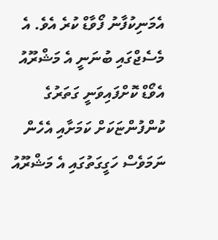އެމަނިކުފާނު ފޯވާޑް ކުރެ އެވެ. އެ މެސެޖްގައި ބުނަނީ އެ މަޝްރޫއު އެވޯޑް ކޮށްފައިވަނީ ގަތަރުގެ ކުންފުންޏަކަށް ކަމަށާއި އެހެން ނަމަވެސް ހަގީގަތުގައި އެ މަޝްރޫއު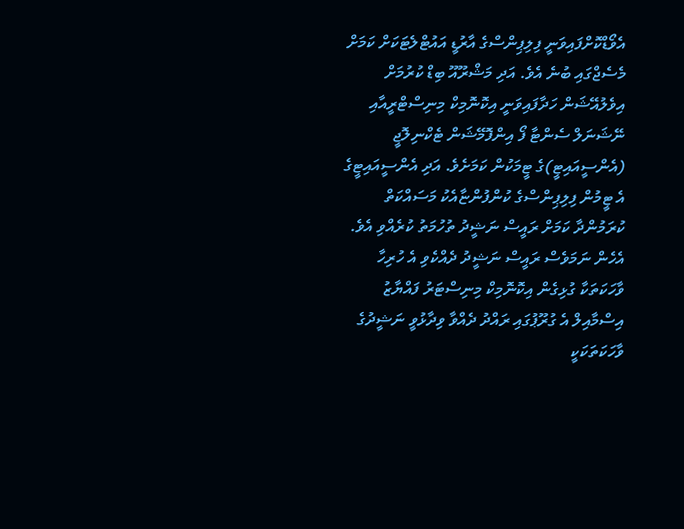އެވޯޑްކޮށްފައިވަނީ ފިލިޕިންސްގެ އާރުޑީ އައުޓްލެޓަކަށް ކަމަށް މެސެޖްގައި ބުނެ އެވެ. އަދި މަޝްރޫއޫ ބިޑް ކުރުމަށް އިވެލުއޭޝަން ހަދާފައިވަނީ އިކޮނޮމިކް މިނިސްޓްރީއާއި ނޭޝަނަލް ސެންޓާ ފޯ އިންފޮމޭޝަން ޓެކްނިލޮޖީ (އެންސީއައިޓީ)ގެ ޓީމަކުން ކަމަށެވެ. އަދި އެންސީއައިޓީގެ އެ ޓީމުން ފިލިޕިންސްގެ ކުންފުންޏާއެކު މަސައްކަތް ކުރަމުންދާ ކަމަށް ރައީސް ނަޝީދު ތުހުމަތު ކުރެއްވި އެވެ.
އެހެން ނަމަވެސް ރައީސް ނަޝީދު ދެއްކެވި އެ ހުރިހާ ވާހަކަތަކާ ގުޅިގެން އިކޮނޮމިކް މިނިސްޓަރު ފައްޔާޒު އިސްމާއިލް އެ ގުރޫޕުގައި ރައްދު ދެއްވާ ވިދާޅުވީ ނަޝީދުގެ ވާހަކަތަކަކީ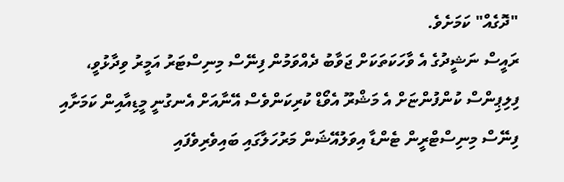"ދޮގެއް" ކަމަށެވެ.
ރައީސް ނަޝީދުގެ އެ ވާހަކަތަކަށް ޖަވާބު ދެއްވަމުން ފިނޭސް މިނިސްޓަރު އަމީރު ވިދާޅުވީ، ފިލިޕިންސް ކުންފުންޏަށް އެ މަޝްރޫ އެވޯޑް ކުރިކަންވެސް އޭނާއަށް އެނގުނީ މީޑިއާއިން ކަމަށާއި ފިނޭސް މިނިސްޓްރީން ޓެންޑާ އިވަލުއޭޝަން މަރުހަލާގައި ބައިވެރިވެފައި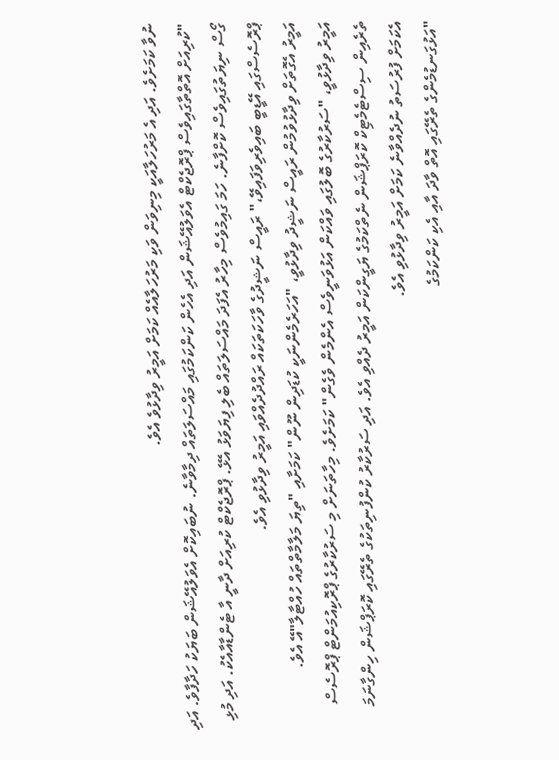ނުވާ ކަމަށެވެ. އަދި އެ މަރުހަލާއަކީ މިނިވަން ވަކި މަރުހަލާއެއް ކަމަށް އަމީރު ވިދާޅުވެ އެވެ.
"ކުރިއަށް އޮތްތާގައިވެސް ޕްރޮޖެކްޓް އެވަލުއޭޝަން އަދި އެހެން ކަންކަމުގައި މައްސަލަތައް ދިމާވާނެ. ނުބައިކޮށް އެވަލުއޭޝަން ބަޔަކު ހަދާފާވެ. އަދި ގޯސް ނިޔަތުގައިވެސް ކޮށްފާނެ. ހަމަ ގައިމުވެސް މިހާރު އެފަދަ މައްސަލަތައް ބެލި ފިޔަވަޅު އެޅޭ. ޕްރޮޖެކްޓް ކުރިއަށް ދާނީ އާ ޓެންޑާއާއެކު. އަދި މުޅި ޕްރޮސެސްގައި އޭޑީބީ ބައިވެރިވަފައިވޭ،" ރައީސް ނަޝީދުގެ ވާހަކަތަކައް ރައްދުދެއްވައި އަމީރު ވިދާޅުވި އެވެ.
އަމީރު އެގޮތަށް ވިދާޅުވުމުން ރައީސް ނަޝީދު ވިދާޅުވީ، "އަހަރެމެންނަކީ ކުޑަދިން ނޫން" ކަމަށާއި "ތިޔަ މަލާމާތްތައް ހުއްޓާލާ"އޭ އެވެ.
އަމީރު ވިދާޅުވީ، "ސަރުކާރުގެ ބޮލުގައި ވައްކަން އަޅުވަނީވެސް އެންމެން ވެގެން" ކަމަށެވެ. މިހާތަނަށް މި ސަރުކާރުގެ ޕްރޮކިއުމަންޓް ޕްރޮސެސް ތެރެއިން ސިސްޓެމެޓިކް ކޮރަޕްޝަން ނެތްކަމުގެ ޔަގީންކަން އަމީރު ދެއްވި އެވެ. އަދި ސަރުކާރު ކުންފުނިތަކުގެ ތެރޭގައި ކޮރަޕްޝަން ހިންގާނަމަ އެކަމަށް ފުރުސަތު ނުދެއްވާނެ ކަމަށް އަމީރު ވިދާޅުވި އެވެ.
"އަޅުގަނޑުމެންގެ ތެރޭގައި އޮތް ވާދަ އާއި އެކި ކަންކަމުގެ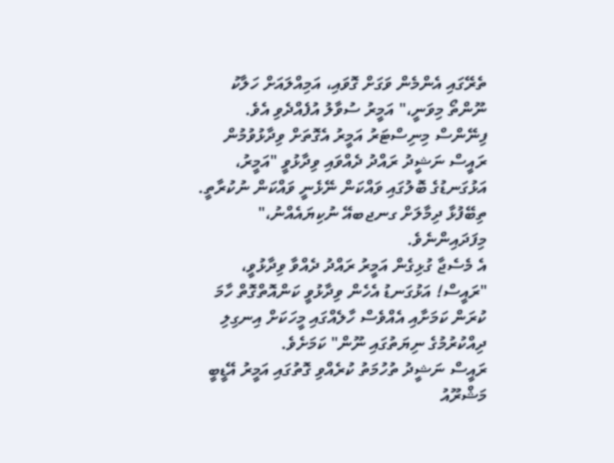ތެރޭގައި އެންމެން ވަގަށް ގޮވައި، އަމިއްލައަށް ހަލާކު ނޫންތޯ މިވަނީ،" އަމީރު ސުވާލު އުފެއްދެވި އެވެ.
ފިނޭންސް މިނިސްޓަރު އަމީރު އެގޮތަށް ވިދާޅުވުމުން ރައީސް ނަޝީދު ރައްދު ދެއްވައި ވިދާޅުވީ "އަމީރު، އަޅުގަނޑުގެ ބޮލުގައި ވައްކަން ނޭޅެނީ ވައްކަން ނުކުރާތީ. ތިބޭފުޅާ ދިމާލަށް ގނޖބއޭ ނުކިޔައެއްނު،" މިފަދައިންނެވެ.
އެ މެސެޖާ ގުޅިގެން އަމީރު ރައްދު ދެއްވާ ވިދާޅުވީ، "ރައީސް! އަޅުގަނޑު އެހެން ވިދާޅުވީ ކަންއޮތްގޮތް ހާމަ ކުރަން ކަމަށާއި އެއްވެސް ހާލެއްގައި މީހަކަށް އިނގިލި ދިއްކުރުމުގެ ނިޔަތުގައި ނޫން" ކަމަށެވެ.
ރައީސް ނަޝީދު ތުހުމަތު ކުރެއްވި ގޮތުގައި އަމީރު އޭޑީބީ މަޝްރޫއު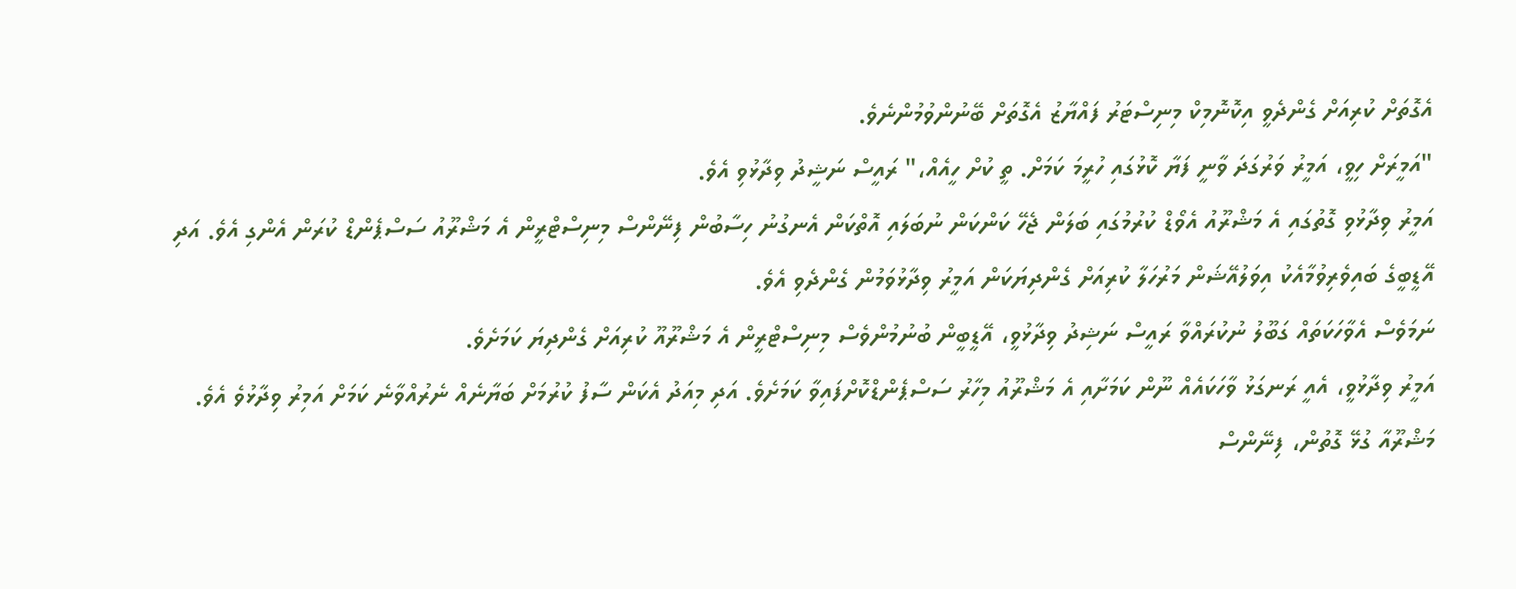އެގޮތަށް ކުރިއަށް ގެންދެވީ އިކޮނޮމިކް މިނިސްޓަރު ފައްޔާޒު އެގޮތަށް ބޭނުންވުމުންނެވެ.
"އަމީރަށް ހިވީ، އަމީރު ވަރުގަދަ ވާނީ ފަޔާ ކޮޅުގައި ހުރީމަ ކަމަށް. ތީ ކުށް ހީއެއް،" ރައީސް ނަޝީދު ވިދާޅުވި އެވެ.
އަމީރު ވިދާޅުވި ގޮތުގައި އެ މަޝްރޫއު އެވޯޑް ކުރުމުގައި ބަލަން ޖެހޭ ކަންކަން ނުބަލައި އޮތްކަން އެނގުނު ހިސާބުން ފިނޭންސް މިނިސްޓްރީން އެ މަޝްރޫއު ސަސްޕެންޑް ކުރަން އެންގި އެވެ. އަދި އޭޑީބީގެ ބައިވެރިވުމާއެކު އިވަލުއޭޝަން މަރުހަލާ ކުރިއަށް ގެންދިޔަކަން އަމީރު ވިދާޅުވަމުން ގެންދެވި އެވެ.
ނަމަވެސް އެވާހަކަތައް ގަބޫލު ނުކުރައްވާ ރައީސް ނަޝިދު ވިދާޅުވީ، އޭޑީބީން ބުނުމުންވެސް މިނިސްޓްރީން އެ މަޝްރޫއޫ ކުރިއަށް ގެންދިޔަ ކަމަށެވެ.
އަމީރު ވިދާޅުވީ، އެއީ ރަނގަޅު ވާހަކައެއް ނޫން ކަމަށާއި އެ މަޝްރޫއު މިހާރު ސަސްޕެންޑްކޮށްފައިވާ ކަމަށެވެ. އަދި މިއަދު އެކަން ސާފު ކުރުމަށް ބަޔާނެއް ނެރުއްވާނެ ކަމަށް އަމިރު ވިދާޅުވެ އެވެ.
މަޝްރޫއާ ގުޅޭ ގޮތުން، ފިނޭންސް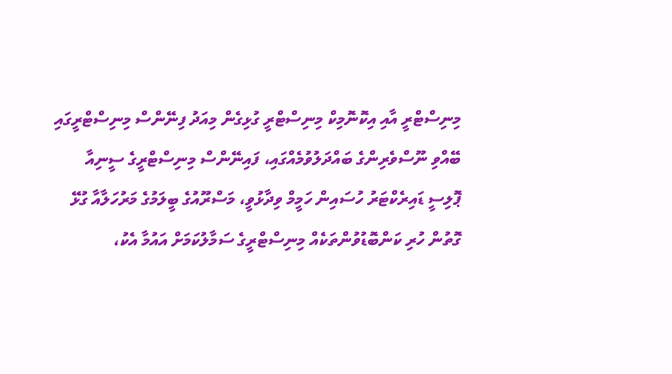މިނިސްޓްރީ އާއި އިކޮނޮމިކް މިނިސްޓްރީ ގުޅިގެން މިއަދު ފިނޭންސް މިނިސްޓްރީގައި ބޭއްވި ނޫސްވެރިންގެ ބައްދަލުވުމެއްގައި، ފައިނޭންސް މިނިސްޓްރީގެ ސީނިއާ ޕޮލިސީ ޑައިރެކްޓަރު ހުސައިން ހަމީމް ވިދާޅުވީ، މަސްރޫއުގެ ބީލަމުގެ މަރުހަލާއާ ގުޅޭ ގޮތުން ހުރި ކަންބޮޑުވުންތަކެއް މިނިސްޓްރީގެ ސަމާލުކަމަށް އައުމާ އެކު،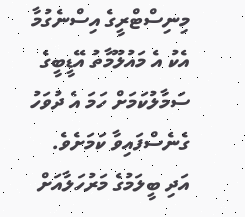މިނިސްޓްރީގެ އިސްނެގުމާ އެކު އެ މައުލޫމާތު އޭޑީބީގެ ސަމާލުކަމަށް ހަމަ އެ ދުވަހު ގެނެސްފައިވާ ކަމަށެވެ. އަދި ބީލަމުގެ މަރުހަލާއަށް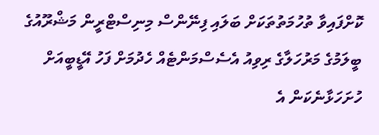ކޮށްފައިވާ ތުހުމަތުތަކަށް ބަލައި ފިނޭންސް މިނިސްޓްރީން މަޝްރޫއުގެ ބީލަމުގެ މަރުހަލާގެ ރިވިއު އެސެސްމަންޓެއް ހެދުމަށް ފަހު އޭޑީބީއަށް ހުށަހަޅާނެކަން އެ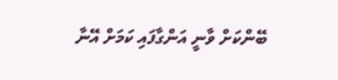ބޭންކަށް ވާނީ އަންގާފައި ކަމަށް އޭނާ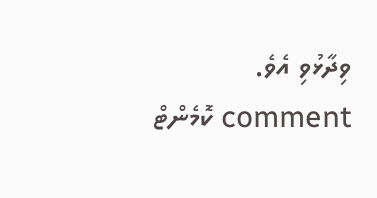ވިދާޅުވި އެވެ.
comment ކޮމެންޓް